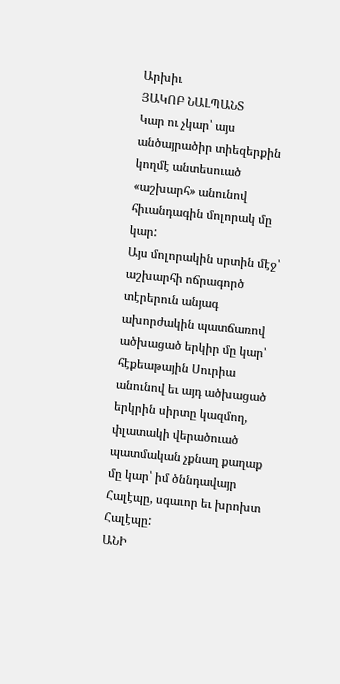Արխիւ
ՅԱԿՈԲ ՆԱԼՊԱՆՏ
Կար ու չկար՝ այս անծայրածիր տիեզերքին կողմէ անտեսուած «աշխարհ» անունով հիւանդագին մոլորակ մը կար:
Այս մոլորակին սրտին մէջ՝ աշխարհի ոճրագործ տէրերուն անյագ ախորժակին պատճառով ածխացած երկիր մը կար՝ հէքեաթային Սուրիա անունով եւ այդ ածխացած երկրին սիրտը կազմող, փլատակի վերածուած պատմական չքնաղ քաղաք մը կար՝ իմ ծննդավայր Հալէպը, սգաւոր եւ խրոխտ Հալէպը:
ԱՆԻ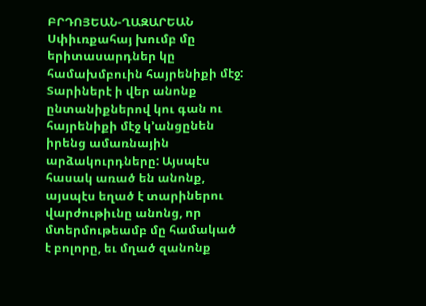ԲՐԴՈՅԵԱՆ-ՂԱԶԱՐԵԱՆ
Սփիւռքահայ խումբ մը երիտասարդներ կը համախմբուին հայրենիքի մէջ: Տարիներէ ի վեր անոնք ընտանիքներով կու գան ու հայրենիքի մէջ կ՚անցընեն իրենց ամառնային արձակուրդները: Այսպէս հասակ առած են անոնք, այսպէս եղած է տարիներու վարժութիւնը անոնց, որ մտերմութեամբ մը համակած է բոլորը, եւ մղած զանոնք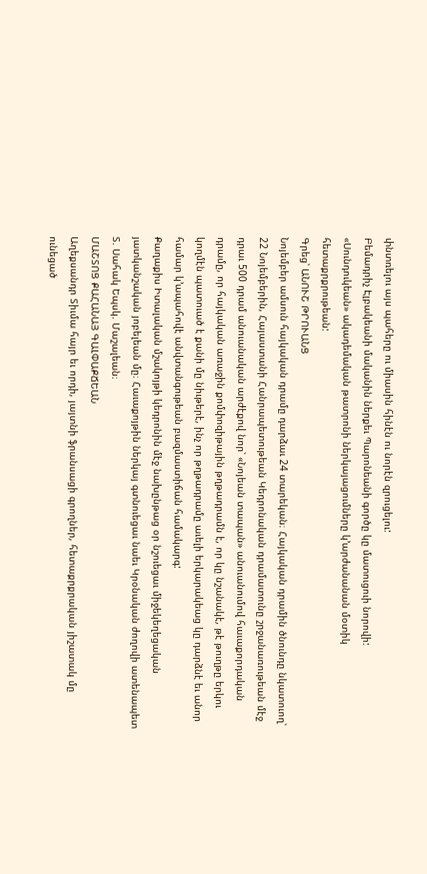փնտռելու այս պահերը ու միասին հինէն ու նորէն զրուցելու:
Բեմադրիչ Էլբակեանի մականին ներքեւ Պարոնեանի գործը կը մատուցուի նորովի:
«Սունդուկեան» ակադեմական թատրոնի ներկայացումները կ՚արժանանան մօտիկ հետաքրքրութեան:
Գրեց՝ ԱՆՈՒՇ ԹՐՈՒԱՆՑ
Նոյեմբեր ամսուն հայկական դրամը դարձաւ 24 տարեկան։ Հայկական դրամին ծնունդը նկատուող՝ 22 Նոյեմբերին, Հայաստանի Հանրապետութեան Կեդրոնական դրամատունը շրջանառութեան մէջ դրաւ 500 դրամ անուանական արժէքով նոր՝ «Նոյեան տապան» անուանումով հաւաքորդական դրամը, որ հայկական առաջին քոմփոզիթային թղթադրամն է, որ կը նշանակէ, թէ թուղթը երկու կողմէն պատուած է քանի մը նիւթերէ, ինչ որ թղթադրամը աւելի երկարակեաց կը դարձնէ եւ անոր համար կ՚ապահովէ անվտանգութեան բազմաստիճան համակարգ:
Քաղաքիս Իտալական մշակոյթի կեդրոնին մէջ նախընթաց օր նշուեցաւ միջեկեղեցական յատկանշական յոբելեան մը։ Հաւաքոյթին ներկայ գտնուեցաւ նաեւ Կրօնական ժողովի ատենապետ Տ. Սահակ Եպսկ. Մաշալեան։
ՄԱՇՏՈՑ ՔԱՀԱՆԱՅ ԳԱԼՓԱՔՃԵԱՆ
Աղեքսանդր Տիւմա հայր եւ որդի, յայտնի ֆրանսացի գրողներ, հետաքրքրական յիշատակ մը ունեցած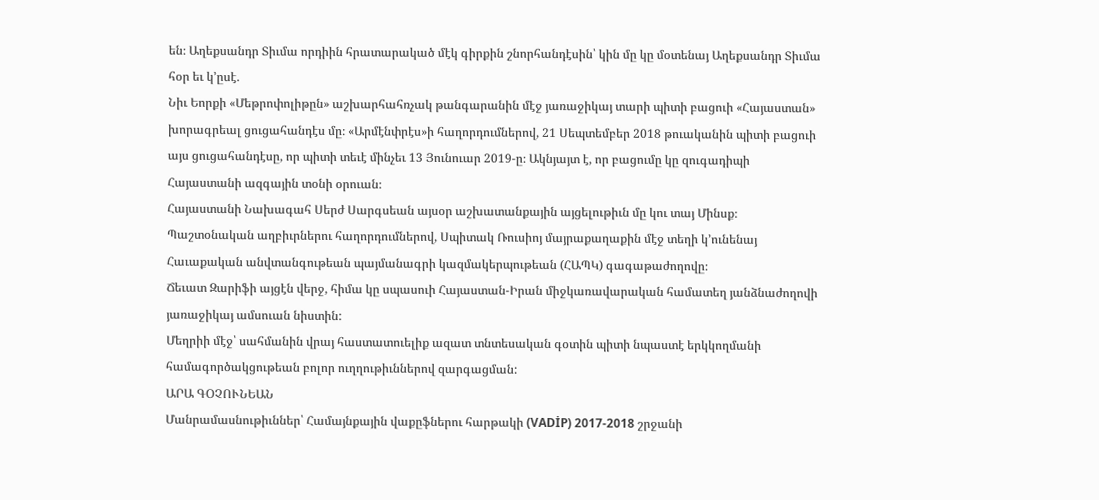են։ Աղեքսանդր Տիւմա որդիին հրատարակած մէկ գիրքին շնորհանդէսին՝ կին մը կը մօտենայ Աղեքսանդր Տիւմա հօր եւ կ՚ըսէ.
Նիւ Եորքի «Մեթրոփոլիթըն» աշխարհահռչակ թանգարանին մէջ յառաջիկայ տարի պիտի բացուի «Հայաստան» խորագրեալ ցուցահանդէս մը։ «Արմէնփրէս»ի հաղորդումներով, 21 Սեպտեմբեր 2018 թուականին պիտի բացուի այս ցուցահանդէսը, որ պիտի տեւէ մինչեւ 13 Յունուար 2019-ը։ Ակնյայտ է, որ բացումը կը զուգադիպի Հայաստանի ազգային տօնի օրուան։
Հայաստանի Նախագահ Սերժ Սարգսեան այսօր աշխատանքային այցելութիւն մը կու տայ Մինսք։ Պաշտօնական աղբիւրներու հաղորդումներով, Սպիտակ Ռուսիոյ մայրաքաղաքին մէջ տեղի կ՚ունենայ Հաւաքական անվտանգութեան պայմանագրի կազմակերպութեան (ՀԱՊԿ) գագաթաժողովը։
Ճեւատ Զարիֆի այցէն վերջ, հիմա կը սպասուի Հայաստան-Իրան միջկառավարական համատեղ յանձնաժողովի յառաջիկայ ամսուան նիստին:
Մեղրիի մէջ՝ սահմանին վրայ հաստատուելիք ազատ տնտեսական գօտին պիտի նպաստէ երկկողմանի համագործակցութեան բոլոր ուղղութիւններով զարգացման:
ԱՐԱ ԳՕՉՈՒՆԵԱՆ
Մանրամասնութիւններ՝ Համայնքային վաքըֆներու հարթակի (VADİP) 2017-2018 շրջանի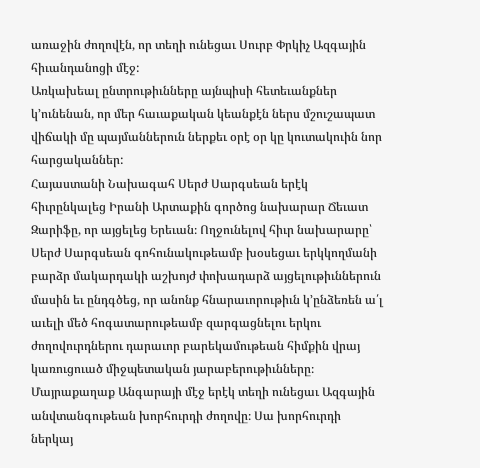առաջին ժողովէն, որ տեղի ունեցաւ Սուրբ Փրկիչ Ազգային հիւանդանոցի մէջ:
Առկախեալ ընտրութիւնները այնպիսի հետեւանքներ կ՚ունենան, որ մեր հաւաքական կեանքէն ներս մշուշապատ վիճակի մը պայմաններուն ներքեւ օրէ օր կը կուտակուին նոր հարցականներ:
Հայաստանի Նախագահ Սերժ Սարգսեան երէկ հիւրընկալեց Իրանի Արտաքին գործոց նախարար Ճեւատ Զարիֆը, որ այցելեց Երեւան։ Ողջունելով հիւր նախարարը՝ Սերժ Սարգսեան գոհունակութեամբ խօսեցաւ երկկողմանի բարձր մակարդակի աշխոյժ փոխադարձ այցելութիւններուն մասին եւ ընդգծեց, որ անոնք հնարաւորութիւն կ՚ընձեռեն ա՛լ աւելի մեծ հոգատարութեամբ զարգացնելու երկու ժողովուրդներու դարաւոր բարեկամութեան հիմքին վրայ կառուցուած միջպետական յարաբերութիւնները։
Մայրաքաղաք Անգարայի մէջ երէկ տեղի ունեցաւ Ազգային անվտանգութեան խորհուրդի ժողովը։ Սա խորհուրդի ներկայ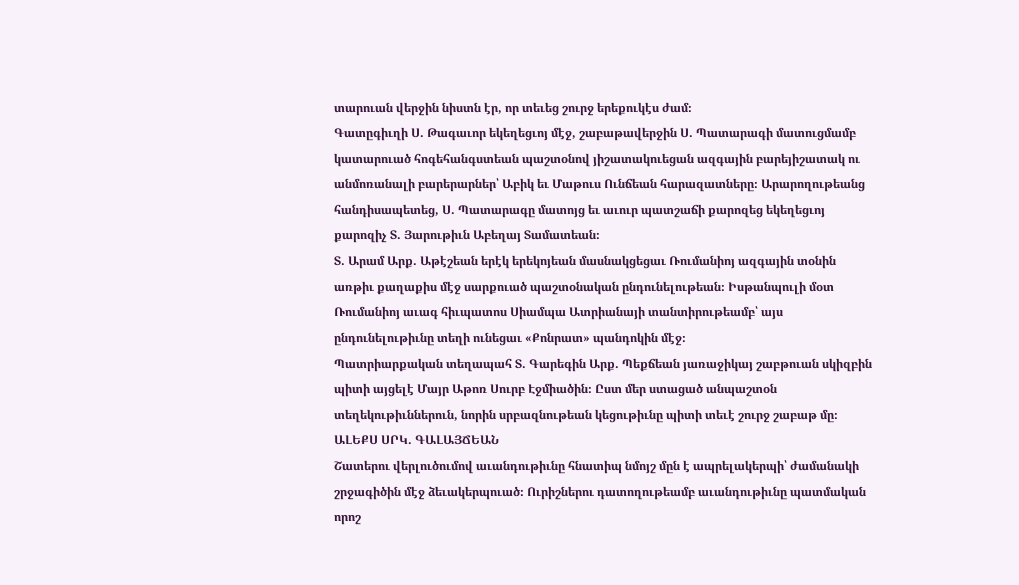տարուան վերջին նիստն էր, որ տեւեց շուրջ երեքուկէս ժամ։
Գատըգիւղի Ս. Թագաւոր եկեղեցւոյ մէջ, շաբաթավերջին Ս. Պատարագի մատուցմամբ կատարուած հոգեհանգստեան պաշտօնով յիշատակուեցան ազգային բարեյիշատակ ու անմոռանալի բարերարներ՝ Աբիկ եւ Մաթուս Ունճեան հարազատները։ Արարողութեանց հանդիսապետեց, Ս. Պատարագը մատոյց եւ աւուր պատշաճի քարոզեց եկեղեցւոյ քարոզիչ Տ. Յարութիւն Աբեղայ Տամատեան։
Տ. Արամ Արք. Աթէշեան երէկ երեկոյեան մասնակցեցաւ Ռումանիոյ ազգային տօնին առթիւ քաղաքիս մէջ սարքուած պաշտօնական ընդունելութեան։ Իսթանպուլի մօտ Ռումանիոյ աւագ հիւպատոս Սիամպա Ատրիանայի տանտիրութեամբ՝ այս ընդունելութիւնը տեղի ունեցաւ «Քոնրատ» պանդոկին մէջ։
Պատրիարքական տեղապահ Տ. Գարեգին Արք. Պեքճեան յառաջիկայ շաբթուան սկիզբին պիտի այցելէ Մայր Աթոռ Սուրբ Էջմիածին։ Ըստ մեր ստացած անպաշտօն տեղեկութիւններուն, նորին սրբազնութեան կեցութիւնը պիտի տեւէ շուրջ շաբաթ մը։
ԱԼԵՔՍ ՍՐԿ. ԳԱԼԱՅՃԵԱՆ
Շատերու վերլուծումով աւանդութիւնը հնատիպ նմոյշ մըն է ապրելակերպի՝ ժամանակի շրջագիծին մէջ ձեւակերպուած։ Ուրիշներու դատողութեամբ աւանդութիւնը պատմական որոշ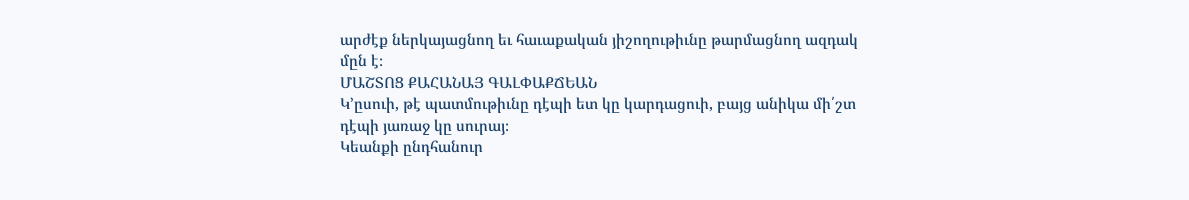արժէք ներկայացնող եւ հաւաքական յիշողութիւնը թարմացնող ազդակ մըն է։
ՄԱՇՏՈՑ ՔԱՀԱՆԱՅ ԳԱԼՓԱՔՃԵԱՆ
Կ՚ըսուի, թէ պատմութիւնը դէպի ետ կը կարդացուի, բայց անիկա մի՛շտ դէպի յառաջ կը սուրայ։
Կեանքի ընդհանուր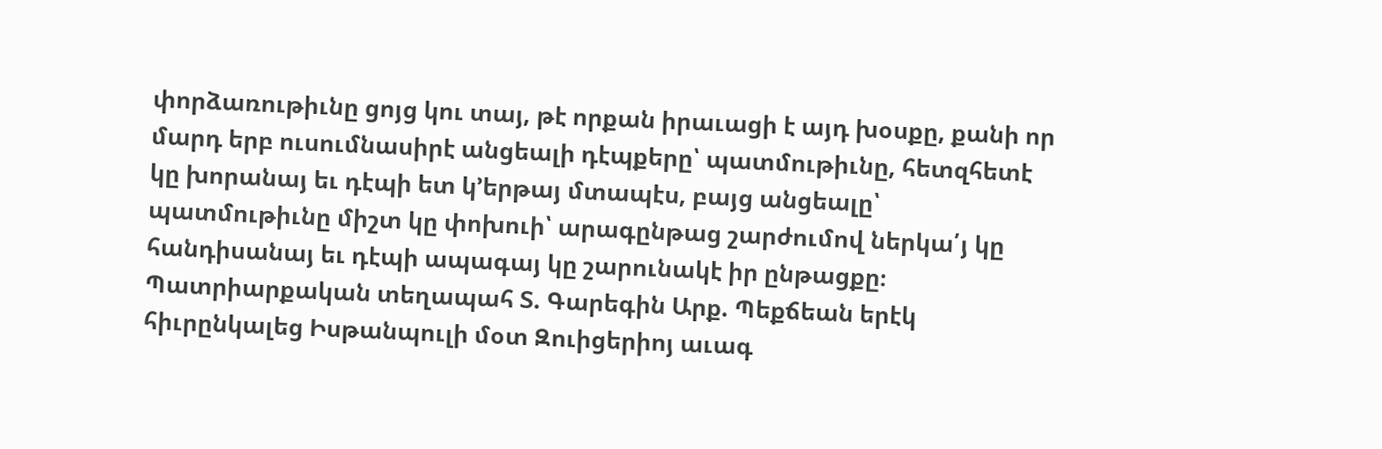փորձառութիւնը ցոյց կու տայ, թէ որքան իրաւացի է այդ խօսքը, քանի որ մարդ երբ ուսումնասիրէ անցեալի դէպքերը՝ պատմութիւնը, հետզհետէ կը խորանայ եւ դէպի ետ կ՚երթայ մտապէս, բայց անցեալը՝ պատմութիւնը միշտ կը փոխուի՝ արագընթաց շարժումով ներկա՛յ կը հանդիսանայ եւ դէպի ապագայ կը շարունակէ իր ընթացքը։
Պատրիարքական տեղապահ Տ. Գարեգին Արք. Պեքճեան երէկ հիւրընկալեց Իսթանպուլի մօտ Զուիցերիոյ աւագ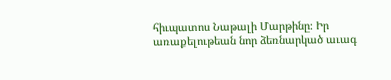հիւպատոս Նաթալի Մարթինը։ Իր առաքելութեան նոր ձեռնարկած աւագ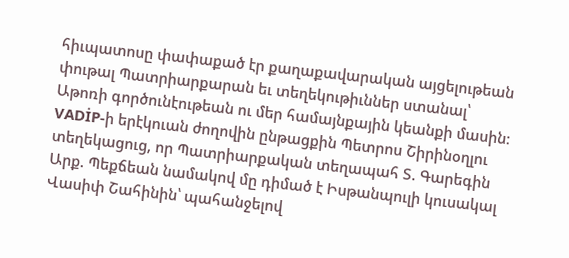հիւպատոսը փափաքած էր քաղաքավարական այցելութեան փութալ Պատրիարքարան եւ տեղեկութիւններ ստանալ՝ Աթոռի գործունէութեան ու մեր համայնքային կեանքի մասին։
VADİP-ի երէկուան ժողովին ընթացքին Պետրոս Շիրինօղլու տեղեկացուց, որ Պատրիարքական տեղապահ Տ. Գարեգին Արք. Պեքճեան նամակով մը դիմած է Իսթանպուլի կուսակալ Վասիփ Շահինին՝ պահանջելով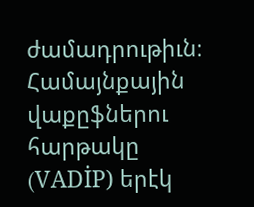ժամադրութիւն։
Համայնքային վաքըֆներու հարթակը (VADİP) երէկ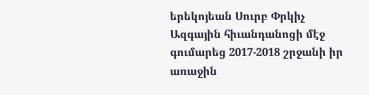երեկոյեան Սուրբ Փրկիչ Ազգային հիւանդանոցի մէջ գումարեց 2017-2018 շրջանի իր առաջին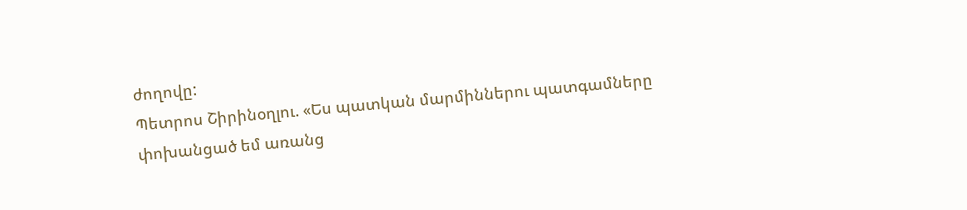ժողովը:
Պետրոս Շիրինօղլու. «Ես պատկան մարմիններու պատգամները փոխանցած եմ առանց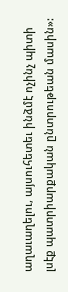աղաւաղելու, այսուհետեւ ինձմէ ոչինչ պիտի լսէք պատրիարքական ընտրութեան մասին»: